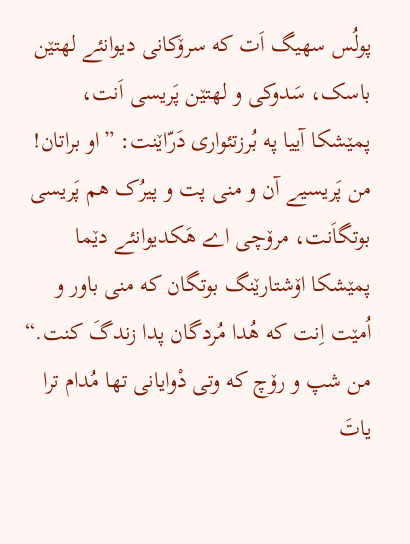پولُس سهیگ اَت که سرۆکانی دیوانئے لهتێن باسک، سَدوکی و لهتێن پَریسی اَنت، پمێشکا آییا په بُرزتئواری دَرّاێنت: ”او براتان! من پَریسیے آن و منی پت و پیرُک هم پَریسی بوتگاَنت، مرۆچی اے هَکدیوانئے دێما پمێشکا اۆشتارێنگ بوتگان که منی باور و اُمێت اِنت که هُدا مُردگان پدا زندگَ کنت.“
من شپ و رۆچ که وتی دْوایانی تها مُدام ترا یاتَ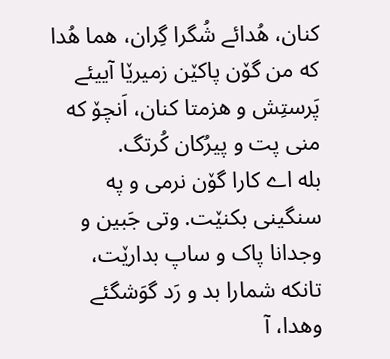کنان، هُدائے شُگرا گِران، هما هُدا که من گۆن پاکێن زمیرێا آییئے پَرستِش و هزمتا کنان، اَنچۆ که منی پت و پیرُکان کُرتگ.
بله اے کارا گۆن نرمی و په سنگینی بکنێت. وتی جَبین و وجدانا پاک و ساپ بدارێت، تانکه شمارا بد و رَد گوَشگئے وهدا، آ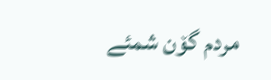مردم گۆن شمئے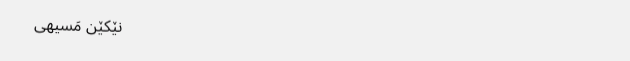نێکێن مَسیهی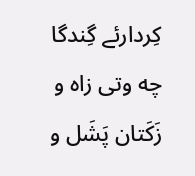کِردارئے گِندگا چه وتی زاه و زَکَتان پَشَل و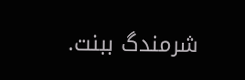شرمندگ ببنت.